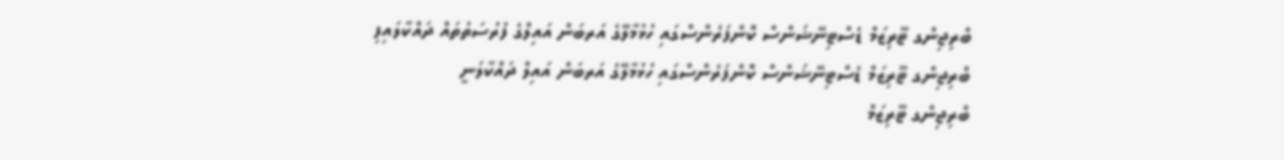ބްރިޖިންގ ޓޫރިޒަމް ޑެސްޓިނޭޝަންސް ކޮންފަރެންސްގައި ހުޅުމާލޭގެ އަރބަން އައިލްގެ ފުރުސަތުތައް ދައްކާލައިފި
ބްރިޖިންގ ޓޫރިޒަމް ޑެސްޓިނޭޝަންސް ކޮންފަރެންސްގައި ހުޅުމާލޭގެ އަރބަން އައިލް ދައްކާލަނީ
ބްރިޖިންގ ޓޫރިޒަމް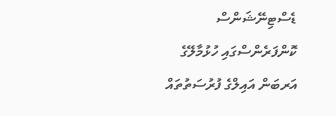ޑެސްޓިނޭޝަންސް ކޮންފަރެންސްގައި ހުޅުމާލޭގެ އަރބަން އައިލްގެ ފުރުސަތުތައް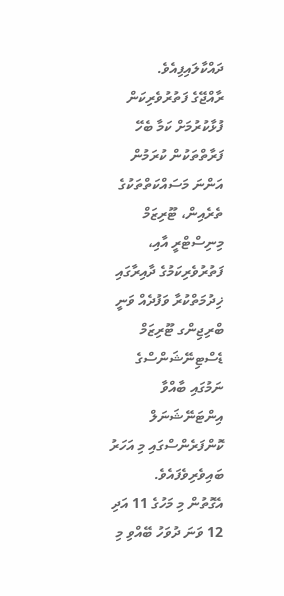ދައްކާލައިފިއެވެ.
ރާއްޖޭގެ ފަތުރުވެރިކަން ފުޅާކުރުމަށް ކަމާ ބެހޭ ފަރާތްތަކުން ކުރަމުން އަންނަ މަސައްކަތްތަކުގެ ތެރެއިން، ޓޫރިޒަމް މިނިސްޓްރީ އާއި، ފަތުރުވެރިކަމުގެ ދާއިރާގައި ޚިދުމަތްކުރާ ވަފުދެއް ވަނީ ބްރިޖިންގ ޓޫރިޒަމް ޑެސްޓިނޭޝަންސްގެ ނަމުގައި ބާއްވާ އިންޓަނޭޝަނަލް ކޮންފަރެންސްގައި މި އަހަރު ބައިވެރިވެފައެވެ.
އެގޮތުން މި މަހުގެ 11 އަދި 12 ވަނަ ދުވަހު ބޭއްވި މި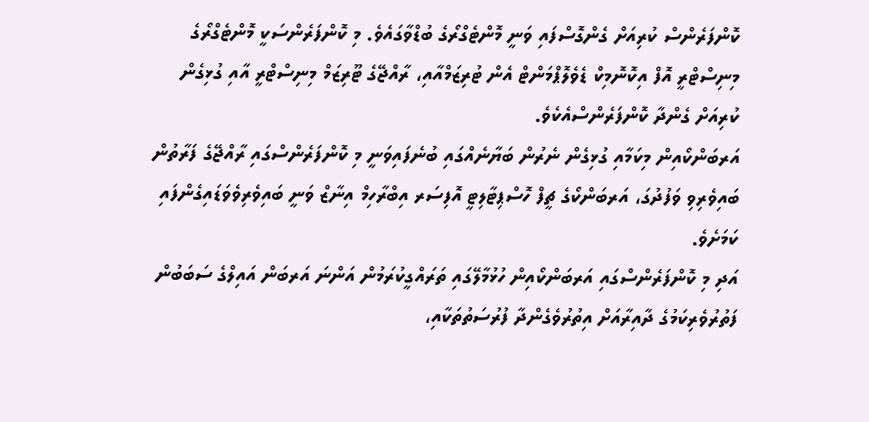ކޮންފަރެންސް ކުރިއަށް ގެންގޮސްފައި ވަނީ މޮންޓެގްރޯގެ ބުޑްވާގައެވެ. މި ކޮންފަރެންސަކީ މޮންޓެގްރޯގެ މިނިސްޓްރީ އޮފް އިކޮނޮމިކް ޑެވެލޮޕްމަންޓް އެން ޓުރިޒަމްއާއި، ރާއްޖޭގެ ޓޫރިޒަމް މިނިސްޓްރީ އާއި ގުޅިގެން ކުރިއަށް ގެންދާ ކޮންފަރެންސްއެކެވެ.
އަރބަންކޯއިން މިކަމާއި ގުޅިގެން ނެރުން ބަޔާނެއްގައި ބުނެފައިވަނީ މި ކޮންފަރެންސްގައި ރާއްޖޭގެ ފަރާތުން ބައިވެރިވި ވަފުދުގަ، އަރބަންކޯގެ ޗީފް ހޮސްޕިޓާލިޓީ އޮފިސަރ އިބްރާހިމް އިނާޒް ވަނީ ބައިވެރިވެވަޑައިގެންފައި ކަމަށެވެ.
އަދި މި ކޮންފަރެންސްގައި އަރބަންކޯއިން ހުޅުމާލޭގައި ތަރައްގީކުރަމުން އަންނަ އަރބަން އައިލްގެ ސަބަބުން ފަތުރުވެރިކަމުގެ ދާއިރާއަށް އިތުރުވެގެންދާ ފުރުސަތުތަކާއި،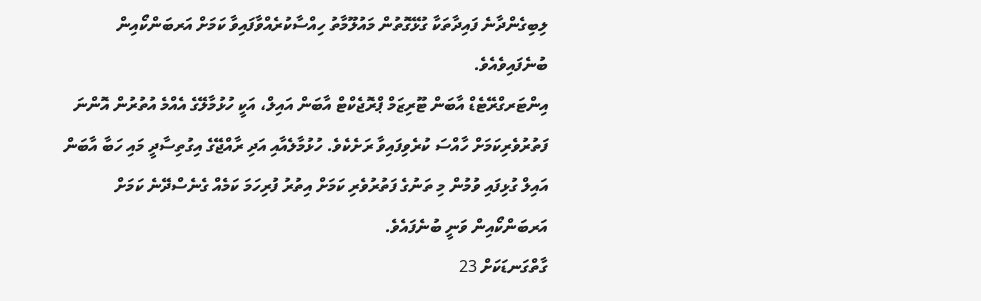ލިބިގެންދާނެ ފައިދާތަކާ ގުޅޭގޮތުން މައުލޫމާތު ހިއްސާކުރެއްވާފައިވާ ކަމަށް އަރބަންކޯއިން ބުނެފައިވެއެވެ.
އިންޓަރގްރޭޓެޑް އާބަން ޓޫރިޒަމް ޕްރޮޖެކްޓް އާބަން އައިލް، އަކީ ހުޅުމާލޭގެ އެއްމެ އުތުރުން އޮންނަ ފަތުރުވެރިކަމަށް ހާއްސަ ކުރެވިފައިވާ ރަށެކެވެ. ހުޅުމާލެއާއި އަދި ރާއްޖޭގެ އިގުތިސާދީ މައި ހަބާ އާބަން އައިލް ގުޅިފައި ވުމުން މި ތަނުގެ ފަތުރުވެރި ކަމަށް އިތުރު ފުރިހަމަ ކަމެއް ގެނެސްދޭނެ ކަމަށް އަރބަންކޯއިން ވަނީ ބުނެފައެވެ.
ގާތްގަނޑަކަށް 23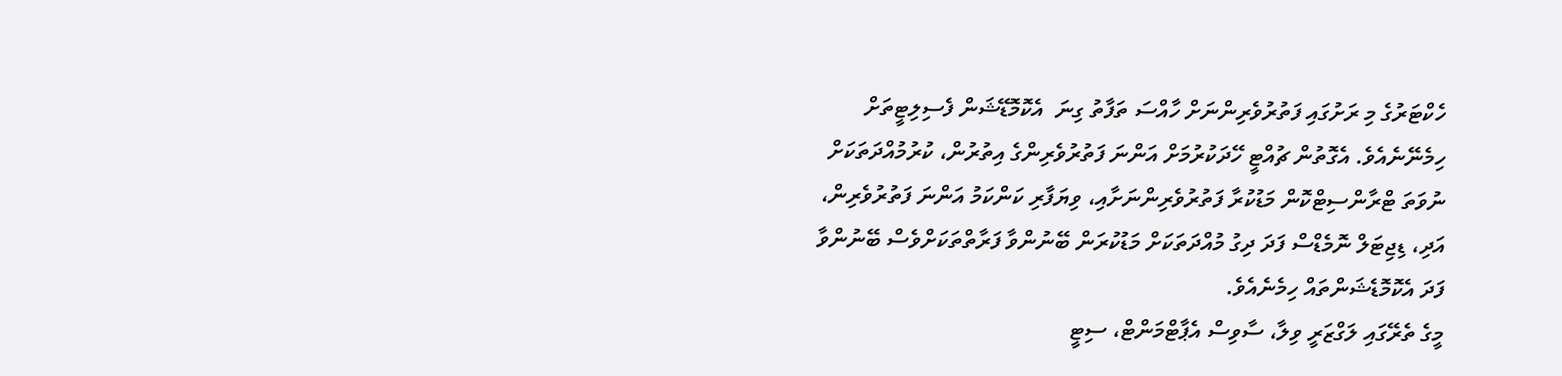ހެކްޓަރުގެ މި ރަށުގައި ފަތުރުވެރިންނަށް ހާއްސަ ތަފާތު ގިނަ  އެކޮމޮޑޭޝަން ފެސިލިޓީތަށް ހިމެނޭނެއެވެ. އެގޮތުން ޗުއްޓީ ހޭދަކުރުމަށް އަންނަ ފަތުރުވެރިންގެ އިތުރުން، ކުރުމުއްދަތަކަށް ނުވަތަ ޓްރާންސިޓްކޮން މަޑުކުރާ ފަތުރުވެރިންނަށާއި، ވިޔަފާރި ކަންކަމު އަންނަ ފަތުރުވެރިން، އަދި، ޑިޖިޓަލް ނޮމެޑްސް ފަދަ ދިގު މުއްދަތަކަށް މަޑުކުރަން ބޭނުންވާ ފަރާތްތަކަށްވެސް ބޭނުންވާ ފަދަ އެކޮމޮޑެޝަންތައް ހިމެނެއެވެ.
މީގެ ތެރޭގައި ލަގްޒަރީ ވިލާ، ސާވިސް އެޕާޓްމަންޓް، ސިޓީ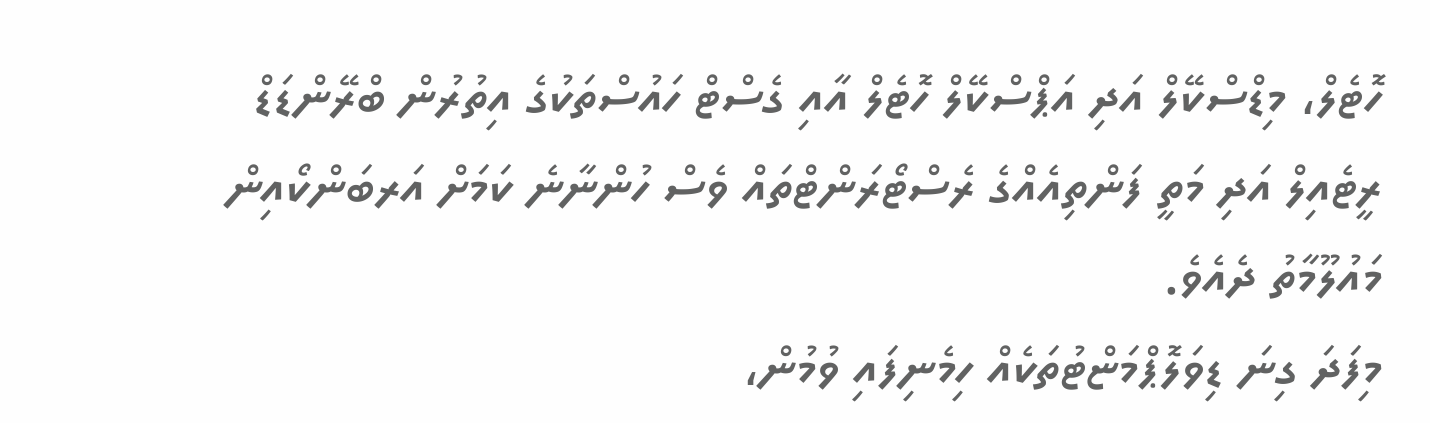ހޮޓެލް، މިޑްސްކޭލް އަދި އަޕްސްކޭލް ހޮޓެލް އާއި ގެސްޓް ހައުސްތަކުގެ އިތުރުން ބްރޭންޑަޑް ރީޓެއިލް އަދި މަތީ ފަންތިއެއްގެ ރެސްޓޯރަންޓްތައް ވެސް ހުންނާނެ ކަމަށް އަރބަންކޯއިން މައުލޫމާތު ދެއެވެ.
މިފަދަ ގިނަ ޑިވަލޮޕްމަޏްޓުތަކެއް ހިމެނިފައި ވުމުން،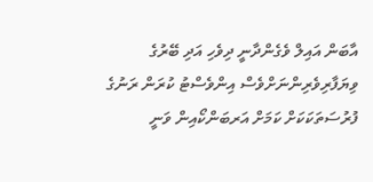އާބަން އައިލް ވެގެންދާނީ ދިވެހި އަދި ބޭރުގެ ވިޔަފާރިވެރިންނަށްވެސް އިންވެސްޓު ކުރަން ރަނުގެ ފުރުސަތަކަކަށް ކަމަށް އަރބަންކޯއިން ވަނީ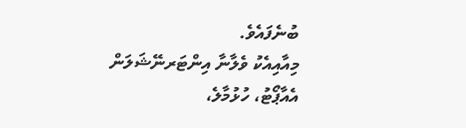ބުނެފައެވެ.
މިއާއިއެކު ވެލާނާ އިންޓަރނޭޝަލަން އެއާޕޯޓު، ހުޅުމާލެ،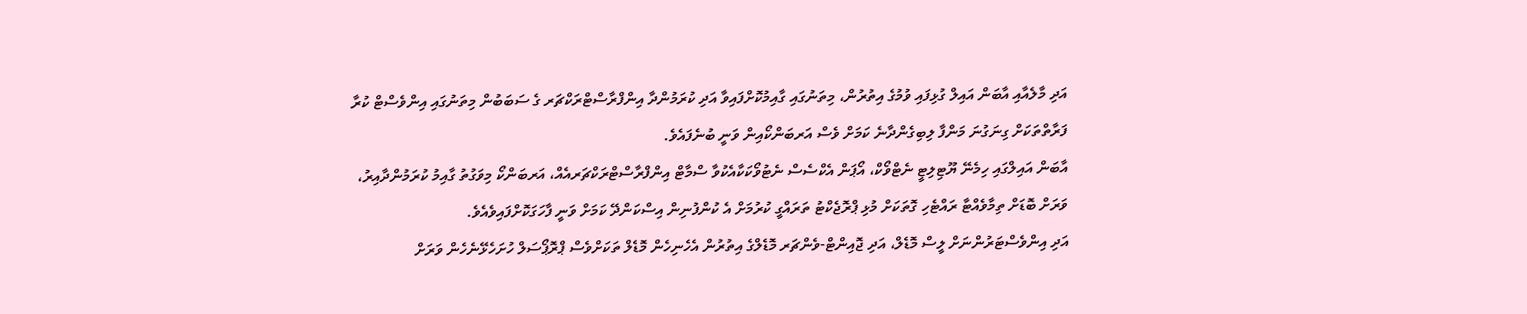އަދި މާލެއާއި އާބަން އައިލް ގުޅިފައި ވުމުގެ އިތުރުން، މިތަނުގައި ގާއިމުކޮށްފައިވާ އަދި ކުރަމުންދާ އިންފްރާސްޓްރަކްޗަރ ގެ ސަބަބުން މިތަނުގައި އިންވެސްޓް ކުރާ ފަރާތްތަކަށް ގިނަގުނަ މަންފާ ލިބިގެންދާނެ ކަމަށް ވެސް އަރބަންކޯއިން ވަނީ ބުނެފައެވެ.
އާބަން އައިލްގައި ހިމެނޭ ޔޫޓިލިޓީ ނެޓްވޯކް، އޯޕަން އެކްސެސް ނެޓުވޯކަކާއެކުވާ ސްމާޓް އިންފްރާސްޓްރަކްޗަރއެއް، އަރބަންކޯ މިވަގުތު ގާއިމު ކުރަމުންދާއިރު، ވަރަށް ބޮޑަށް ތިމާވެއްޓާ ރައްޓެހި ގޮތަކަށް މުޅި ޕްރޮޖެކްޓު ތަރައްގީ ކުރުމަށް އެ ކުންފުނިން އިސްކަންދޭ ކަމަށް ވަނީ ފާހަގަކޮށްފައިވެއެވެ.
އަދި އިންވެސްޓަރުންނަށް ލީސް މޮޑެލް، އަދި ޖޮއިންޓް-ވެންޗަރ މޮޑެލްގެ އިތުރުން އެހެނިހެން މޮޑެލް ތަކަށްވެސް ޕްރޮޕޯސަލް ހުށަހެޅޭނެހެން ވަރަށް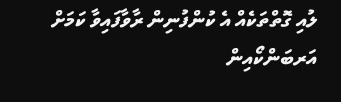ލުއި ގޮތްތަކެއް އެ ކުންފުނިން ރާވާފައިވާ ކަމަށް އަރބަންކޯއިން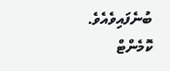ބުނެފައިވެއެވެ.
ކޮމެންޓް